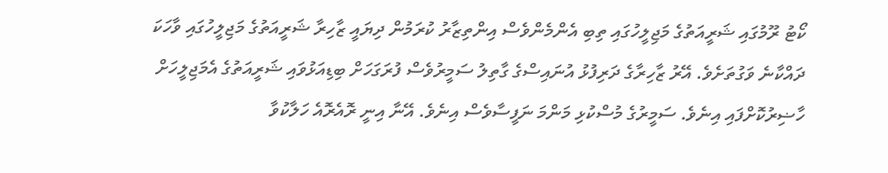ކޯޓު ރޫމުގައި ޝަރީއަތުގެ މަޖިލީހުގައި ތިބި އެންމެންވެސް އިންތިޒާރު ކުރަމުން ދިޔައީ ޒާހިރާ ޝަރީއަތުގެ މަޖިލީހުގައި ވާހަކަ ދައްކާނެ ވަގުތަށެވެ. އޭރު ޒާހިރާގެ ދަރިފުޅު އުނައިސްގެ ގާތިލު ސަމީރުވެސް ފުރަގަހަށް ބިޑިއަޅުވައި ޝަރީއަތުގެ އެމަޖިލީހަށް ހާޟިރުކޮށްފައި އިނެވެ. ސަމީރުގެ މުސްކުޅި މަންމަ ނަފީސާވެސް އިނެވެ. އޭނާ އިނީ ރޮއެރޮއެ ހަލާކުވާ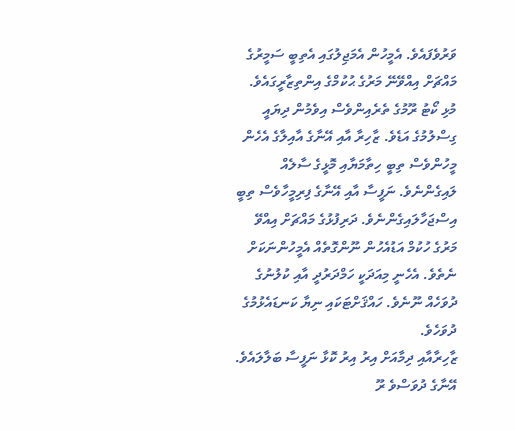ވަރުވެފައެވެ. އެމީހުން އެމަޖިލުގައި އެތިބީ ސަމީރުގެ މައްޗަށް އިއްވޭނޭ މަރުގެ ޙުކުމްގެ އިންތިޒާރީގައެވެ.
މުޅި ކޯޓު ރޫމުގެ ތެރެއިންވެސް އިވެމުން ދިޔައީ ގިސްލުމުގެ އަޑެވެ. ޒާހިރާ އާއި އޭނާގެ އާއިލާގެ އެހެން މީހުންވެސް ތިބީ ހިތާމަޔާއި މޮޅީގެ ސާލެއް ލައިގެންނެވެ. ނަފީސާ އާއި އޭނާގެ ފިރިމީހާވެސް ތިބީ އިސްޖަހާލައިގެންނެވެ. ދަރިފުޅުގެ މައްޗަށް އިއްވޭ މަރުގެ ހުކުމް އަޑުއެހުން ނޫންގޮތެއް އެމީހުންނަކަށް ނެތެވެ. އެހެނީ މިއަދަކީ ހަމްދަރުދީ އާއި ކުލުނުގެ ދުވަހެއް ނޫނެވެ. ހައްޤަށްޓަކައި ނިޔާ ކަނޑައެޅުމުގެ ދުވަހެވެ.
ޒާހިރާއާއި ދިމާއަށް އިރު އިރު ކޮޅާ ނަފީސާ ބަލާލައެވެ. އޭނާގެ ދުވަސްވެ ރޫ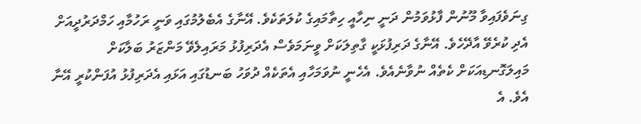ގިނަވެފައިވާ މޫނުން ފާޅުވަމުން ދަނީ ނިހާއީ ހިތާމައިގެ ކުލަތަކެވެ. އޭނާގެ އެބެލުމުގައި ވަނީ ރަހުމާއި ހަމްދަރުދީއަށް އެދި ކުރެވޭ އާދޭހެވެ. އޭނާގެ ދަރިފުޅަކީ ގާތިލަކަށް ވީނަމަވެސް އެދަރިފުޅު މަރައިލެވޭ މަންޒަރު ބަލާކަށް މައިލަގޮނޑިއަކަށް ކެތެއް ނުވާނެއެވެ. އެހެނީ ނުވަމަހާއި އެތަކެއް ދުވަހު ބަނޑުގައި އަޅައި އެދަރިފުޅު އުފަންކުރީ އޭނާ އެވެ. އެ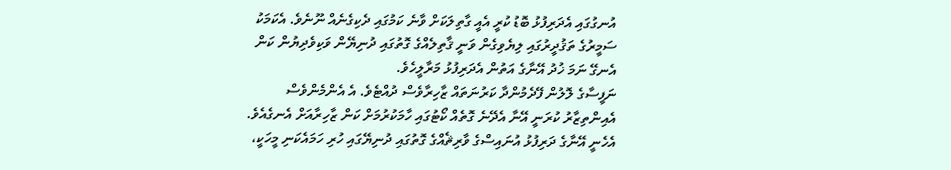އުނގުގައި އެދަރިފުޅު ބޮޑު ކުރީ އެއީ ގާތިލަކަށް ވާނެ ކަމުގައި ދެކިގެނެއް ނޫނެވެ. އެކަމަކު ސަމީރުގެ ތަޤުދީރުގައި ލިޔެވިގެން ވަނީ ޤާތިލެއްގެ ގޮތުގައި ދުނިޔޭން ވަކިވެދިޔުން ކަން އެނގޭ ނަމަ ޚުދު އޭނާގެ އަތުން އެދަރިފުޅު މަރާލީހެވެ.
ނަފީސާގެ ލޮލުން ފޭދެމުންދާ ކަރުނަތައް ޒާހިރާވެސް ދުއްޓެވެ. އެ އެންމެންވެސް އެއިންތިޒާރު ކުރަނީ އޭނާ އެދޭނެ ގޮތެއް ކޯޓުގައި ހާމަކުރުމަށް ކަން ޒާހިރާއަށް އެނގެއެވެ. އެހެނީ އޭނާގެ ދަރިފުޅު އުނައިސްގެ ވާރިޘެއްގެ ގޮތުގައި ދުނިޔޭގައި ހުރި ހަމައެކަނި މީހަކީ،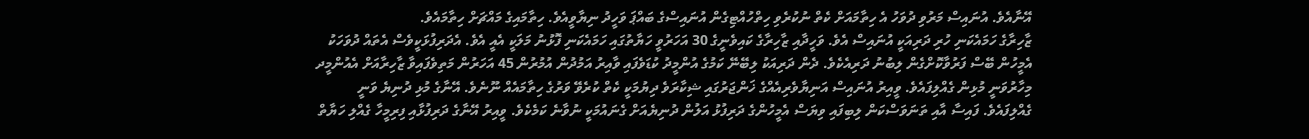އޭނާއެވެ. އުނައިސް މަރުވި ދުވަހު އެ ހިތާމައަށް ކެތް ނުކުރެވި ހިތްހުއްޓިގެން އުނައިސްގެ ބައްޕަ ވަހީދު ނިޔާވީއެވެ. ހިތާމައިގެ މައްޗަށް ހިތާމައެވެ.
ޒާހިރާގެ ހަމައެކަނި ހުރި ދަރިއަކީ އުނައިސް އެވެ. ވަހީދާއި ޒާހިރާގެ ކައިވެނީގެ 30 އަހަރުވީ ހަޔާތުގައި ހަމައެކަނި ފޮޅުނު މަލަކީ އެއީ އެވެ. އެދަރިފުޅަކީވެސް އެތައް ދުވަހަކު އެމީހުން ބޭސް ފަރުވާކޮށްގެން ލިބުނު ދަރިއެކެވެ. ދެން ދަރިއަކު ލިބޭނޭ ކަމުގެ އުންމީދު ކުޑަވެފައި ވާއިރު އަމުދުން އުމުރުން 45 އަހަރުން މަތިވެފައިވާ ޒާހިރާއަށް އެއުންމީދ މިހާރުވަނީ މުޅިން ގެއްލިފައެވެ. ވީއިރު އުނައިސް އަނިޔާވެރިއެއްގެ ޚަންޖަރުގައި ޝިކާރަވެ ދިޔުމަކީ ކެތް ކުރެވޭ ވަރުގެ ހިތާމައެއް ނޫނެވެ. އޭނާގެ މުޅި ދުނިޔެ ވަނީ ގެއްލިފައެވެ. ފައިސާ އާއި ތަނަވަސްކަން ލިބިފައި ވިޔަސް އެމީހުންގެ ދަރިފުޅު އަލުން ދުނިޔެއަށް ގެނައުމަކީ ނުވާނެ ކަމެކެވެ. ވީއިރު އޭނާގެ ދަރިފުޅާއި ފިރިމީހާ ގެއްލި ހަޔާތް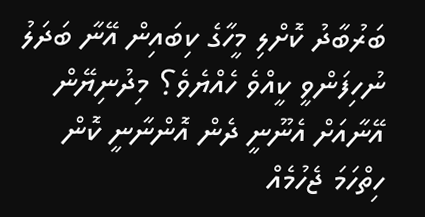ބަރުބާދު ކޮށްލި މީހާގެ ކިބައިން އޭނާ ބަދަލު ނުހިފަންވީ ކީއްވެ ހެއްޔެވެ؟ މިދުނިޔޭން އޭނާއަށް އެނޫނީ ދެން އޮންނާނީ ކޮން ހިތްހަމަ ޖެހުމެއް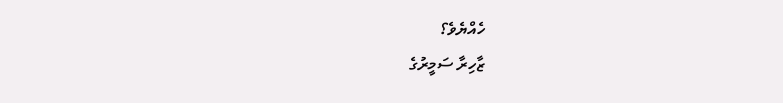ހެއްޔެވެ؟
ޒާހިރާ ސަމީރުގެ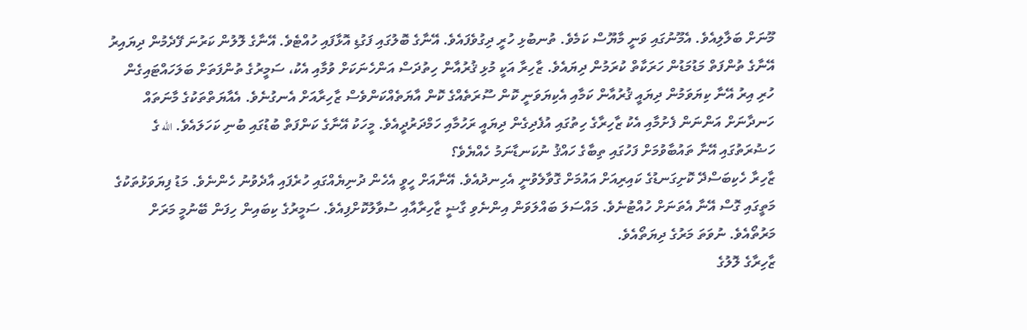މޫނަށް ބަލާލިއެވެ. އެމޫނުގައި ވަނީ މާޔޫސް ކަމެވެ. ތުނބުޅި ހުރީ ދިގުވެފައެވެ. އޭނާގެ ބޮލުގައި ފަގުޑި އޮޅާފައި ހުއްޓެވެ. އޭނާގެ ލޮލުން ކަރުނަ ފޭދެމުން ދިޔައިރު އޭނާގެ ތުންފަތް މަޑުމަޑުން ހަރަކާތް ކުރަމުން ދިޔައެވެ. ޒާހިރާ އަކީ މުޅި ޤުރުއާން ހިތުދަސް އަންހެނަކަށް ވުމާއި އެކު، ސަމީރުގެ ތުންފަތަށް ބަލަހައްޓައިގެން ހުރި އިރު އޭނާ ކިޔަވަމުން ދިޔައީ ޤުރުއާން ކަމާއި އެކިޔަވަނީ ކޮން ސޫރަތެއްގެ ކޮން އާޔަތެއްކަންވެސް ޒާހިރާއަށް އެނގުނެވެ. އެއާޔަތްތަކުގެ މާނަތައް ހަނދާނަށް އަންނަން ފެށުމާއި އެކު ޒާހިރާގެ ހިތުގައި އުފެދިގެން ދިޔައީ ރަހުމާއި ހަމްދަރުދީއެވެ. މީހަކު އޭނާގެ ކަންފަތް ބުޑުގައި ބުނި ކަހަލައެވެ. الله ގެ ހަޟުރަތުގައި އޭނާ ތައުބާވުމަށް ފަހުގައި ތިބާގެ ހައްޤު ނުކަނޑާނަމު ހެއްޔެވެ؟
ޒާހިރާ ހެކިބަސްދޭ ކޮށިގަނޑުގެ ކައިރިއަށް އައުމަށް ގޮވާލެވުނީ އެހިނދުއެވެ. އޭނާއަށް ހީވީ އެހެން ދުނިޔެއްގައި ހުރެފައި އާދެވުނު ހެންނެވެ. މަޑު ފިޔަވަޅުތަކުގެ މަތީގައި ގޮސް އޭނާ އެތަނަށް ހުއްޓުނެވެ. މައްސަލަ ބައްލަވަން އިންނެވި ގާޟީ ޒާހިރާއާއި ސުވާލުކޮށްފިއެވެ. ސަމީރުގެ ކިބައިން ހިފަން ބޭނުމީ މަރަށް މަރުތޯއެވެ. ނުވަތަ މަރުގެ ދިޔަތޯއެވެ.
ޒާހިރާގެ ލޮލުގެ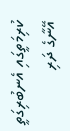ކުރިމަތީގައި އެނބުރިގަތީ އޭނާގެ ދަރި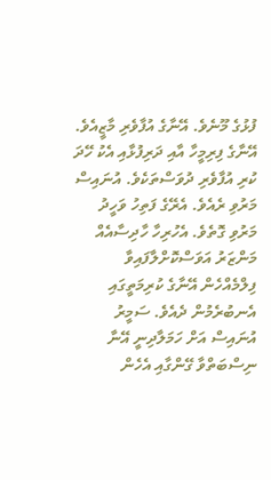ފުޅުގެ މޫނެވެ. އޭނާގެ އުފާވެރި މާޒީއެވެ. އޭނާގެ ފިރިމީހާ އާއި ދަރިފުޅާއި އެކު ހޭދަ ކުރި އުފާވެރި ދުވަސްތަކެވެ. އުނައިސް މަރުވި ރެއެވެ. އެރޭގެ ފަތިހު ވަހީދު މަރުވި ގޮތެވެ. އެހުރިހާ ހާދިސާއެއް މަންޒަރު އަވަސްކޮށްލާފައިވާ ފިލްމެއްހެން އޭނާގެ ކުރިމަތީގައި އެނބުރެމުން ދެއެވެ. ސަމީރު އުނައިސް އަށް ހަމަލާދިނީ އޭނާ ނިސްބަތްވާ ގޭންގާއި އެހެން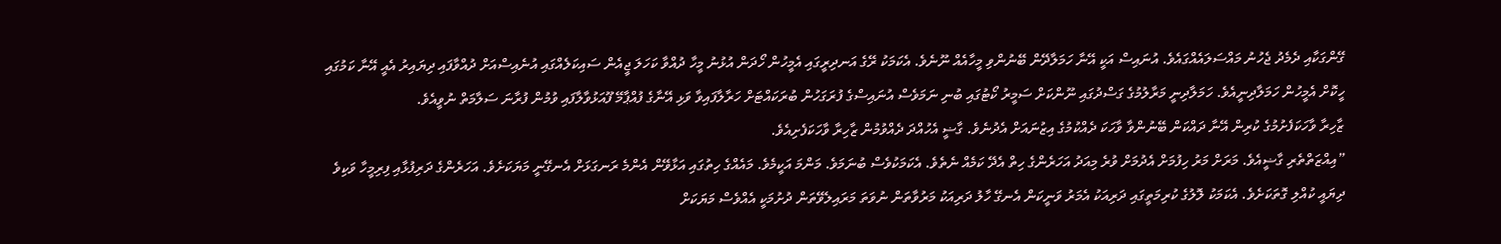ގޭންގަކާއި ދެމެދު ޖެހުނު މައްސަލައެއްގައެވެ. އުނައިސް އަކީ އޭނާ ހަމަލާދޭން ބޭނުންވި މީހާއެއް ނޫނެވެ. އެކަމަކު ރޭގެ އަނދިރީގައި އެމީހުން ހޯދަން އުޅުނު މީހާ ދުއްވާ ކަހަލަ ޖީއެން ސައިކަލެއްގައި އުނެއިސްއަށް ދުއްވާފައި ދިޔައިރު އެއީ އޭނާ ކަމުގައި ހީކޮށް އެމީހުން ހަމަލާދިނީއެވެ. ހަމަލާދިނީ މަރާލުމުގެ ގަސްދުގައި ނޫންކަށް ސަމީރު ކޯޓުގައި ބުނި ނަމަވެސް އުނައިސްގެ ފުރަގަހުން ބުރަކައްޓަށް ހަރާލާފައިވާ ވަޅި އޭނާގެ ފުއްޕާމޭ ފޫއަޅުވާލާފައި ވުމުން ފުރާނަ ސަލާމަތް ނުވީއެވެ.
ޒާހިރާ ވާހަކަފެށުމުގެ ކުރިން އޭނާ ދައްކަން ބޭނުންވާ ވާހަކަ ދެއްކުމުގެ އިޒުނައަށް އެދުނެވެ. ގާޟީ އެހުއްދަ ދެއްވުމުން ޒާހިރާ ވާހަކަފެށިއެވެ.
”އިއްޒަތްތެރި ގާޟީއެވެ. މަރަށް މަރު ހިފުމަށް އެދުމަށް ވުރެ މިއަދު އަހަރެންގެ ހިތް އެދޭ ކަމެއް ނެތެވެ. އެކަމަކުވެސް ބުނަމަވެ. މަންމަ އަކީމެވެ. މައެއްގެ ހިތުގައި އަޅާވޭން އެންމެ ރަނގަޅަށް އެނގޭނީ މަޔަކަށެވެ. އަހަރެންގެ ދަރިފުޅާއި ފިރިމީހާ ވަކިވެ ދިޔައީ ކުއްލި ގޮތަކަށެވެ. އެކަމަކު ލޮލުގެ ކުރިމަތީގައި ދަރިއަކު އެމަރު ވަނީކަން އެނގޭ ހާލު ދަރިއަކު މަރުވާތަން ނުވަތަ މަރައިލެވޭތަން ދުށުމަކީ އެއްވެސް މަޔަކަށް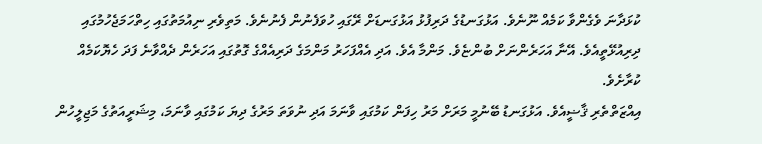ކުޅަދާނަ ވެގެންވާ ކަމެއް ނޫނެވެ. އަޅުގަނޑުގެ ދަރިފުޅު އަޅުގަނޑަށް ރޭގައި ހުވަފެނުން ފެނުނެވެ. މަތިވެރި ނިއުމަތުގައި ހިތްހަމަޖެހުމުގައި ދިރިއުޅޭތީއެވެ. އޭނާ އަހަރެންނަށް ބުންޏެވެ. މަންމާ އެވެ. އަދި އެއްފަހަރު މަންމަގެ ދަރިއެއްގެ ގޮތުގައި އަހަރެން ދެއްވާނެ ފަދަ ހެޔޮކަމެއް ކުރާށެވެ.
އިއްޒަތްތެރި ޤާޟީއެވެ. އަޅުގަނޑު ބޭނުމީ މަރަށް މަރު ހިފަން ކަމުގައި ވާނަމަ އަދި ނުވަތަ މަރުގެ ދިޔަ ކަމުގައި ވާނަމަ، މިޝަރީއަތުގެ މަޖިލީހުން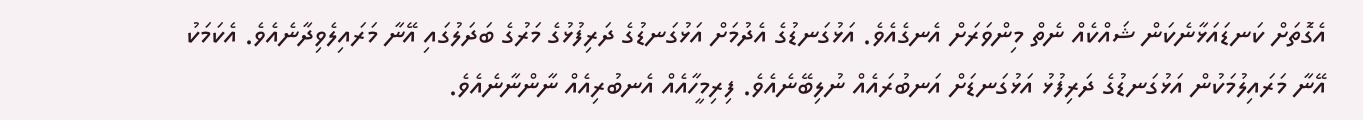އެގޮތަށް ކަނޑައަޅާނެކަން ޝައްކެއް ނެތް މިންވަރަށް އެނގެއެވެ. އަޅުގަނޑުގެ އެދުމަށް އަޅުގަނޑުގެ ދަރިފުޅުގެ މަރުގެ ބަދަލުގައި އޭނާ މަރައިލެވިދާނެއެވެ. އެކަމަކު އޭނާ މަރައިލުމަކުން އަޅުގަނޑުގެ ދަރިފުޅު އަޅުގަނޑަށް އަނބުރައެއް ނުލިބޭނެއެވެ. ފިރިމީހާއެއް އެނބުރިއެއް ނާންނާނެއެވެ.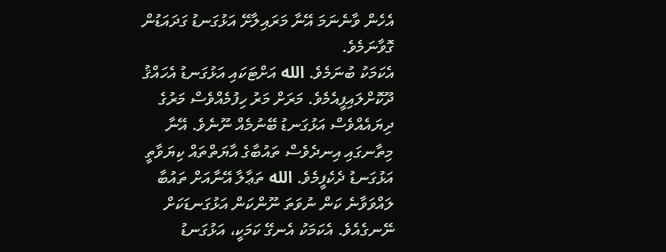އެހެން ވާނެނަމަ އޭނާ މަރައިލާށޭ އަޅުގަނޑު ގަދައަޑުން ގޮވާނަމެވެ.
އެކަމަކު ބުނަމެވެ. الله އަށްޓަކައި އަޅުގަނޑު އެހައްޤު ދޫކޮށްލައިފީއެމެވެ. މަރަށް މަރު ހިފުމެއްވެސް މަރުގެ ދިޔައެއްވެސް އަޅުގަނޑު ބޭނުމެއް ނޫނެވެ. އޭނާ މިތާނގައި އިނދެވެސް ތައުބާގެ އާޔަތްތައް ކިޔަވާތީ އަޅުގަނޑު ދެކެފީމެވެ. الله ތަޢާލާ އޭނާއަށް ތައުބާ ލައްވަވާނެ ކަން ނުވަތަ ނޫންކަން އަޅުގަނޑަކަށް ނޭނގެއެވެ. އެކަމަކު އެނގޭ ކަމަކީ، އަޅުގަނޑު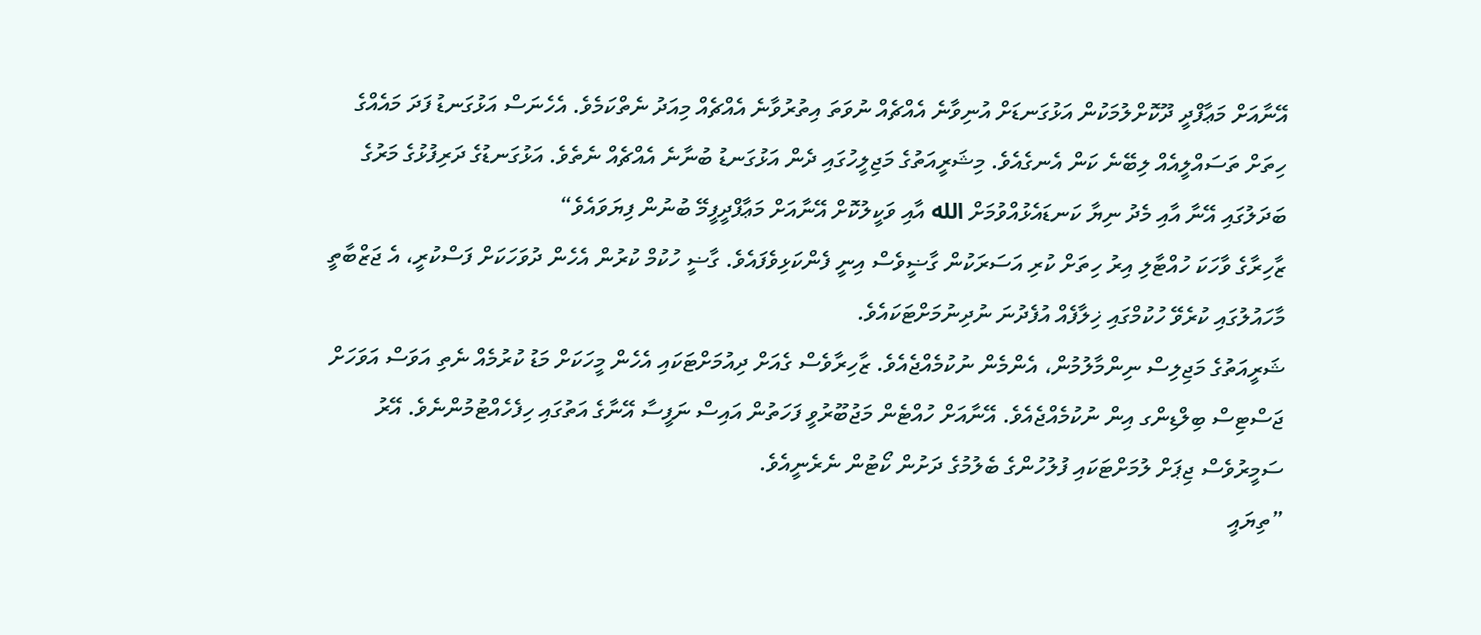އޭނާއަށް މަޢާފްދީ ދޫކޮށްލުމަކުން އަޅުގަނޑަށް އުނިވާނެ އެއްޗެއް ނުވަތަ އިތުރުވާނެ އެއްޗެއް މިއަދު ނެތްކަމެވެ. އެހެނަސް އަޅުގަނޑު ފަދަ މައެއްގެ ހިތަށް ތަސައްލީއެއް ލިބޭނެ ކަން އެނގެއެވެ. މިޝަރީއަތުގެ މަޖިލީހުގައި ދެން އަޅުގަނޑު ބުނާނެ އެއްޗެއް ނެތެވެ. އަޅުގަނޑުގެ ދަރިފުޅުގެ މަރުގެ ބަދަލުގައި އޭނާ އާއި މެދު ނިޔާ ކަނޑައެޅުއްވުމަށް الله އާއި ވަކީލުކޮށް އޭނާއަށް މަޢާފްދީފީމޭ ބުނުން ފިޔަވައެވެ“
ޒާހިރާގެ ވާހަކަ ހުއްޓާލި އިރު ހިތަށް ކުރި އަސަރަކުން ގާޟީވެސް އިނީ ފެންކަޅިވެފައެވެ. ގާޟީ ހުކުމް ކުރުން އެހެން ދުވަހަކަށް ފަސްކުރީ، އެ ޖަޒްބާތީ މާހައުލުގައި ކުރެވޭ ހުކުމްގައި ޚިލާފެއް އުފެދުނަ ނުދިނުމަށްޓަކައެވެ.
ޝަރީއަތުގެ މަޖިލިސް ނިންމާލުމުން، އެންމެން ނުކުމެއްޖެއެވެ. ޒާހިރާވެސް ގެއަށް ދިއުމަށްޓަކައި އެހެން މީހަކަށް މަޑު ކުރުމެއް ނެތި އަވަސް އަވަހަށް ޖަސްޓިސް ބިލްޑިންގ އިން ނުކުމެއްޖެއެވެ. އޭނާއަށް ހުއްޓެން މަޖުބޫރުވީ ފަހަތުން އައިސް ނަފީސާ އޭނާގެ އަތުގައި ހިފެހެއްޓުމުންނެވެ. އޭރު ސަމީރުވެސް ޖިޕަށް ލުމަށްޓަކައި ފުލުހުންގެ ބެލުމުގެ ދަށުން ކޯޓުން ނެރެނީއެވެ.
”ތިޔައީ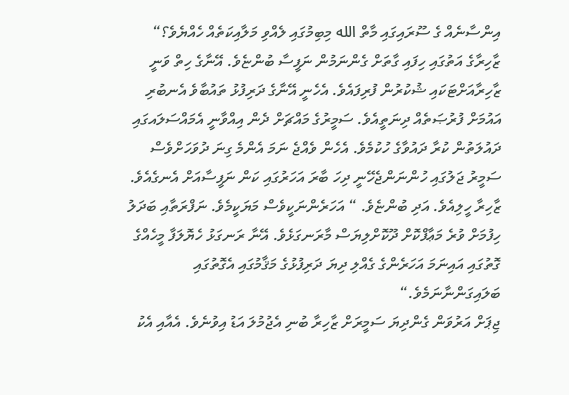އިންސާނެއް ގެ ސޫރައިގައި މާތް الله މިބިމުގައި ލެއްވި މަލާއިކަތެއް ހެއްޔެވެ؟“ ޒާހިރާގެ އަތުގައި ހިފައި ގާތަށް ގެންނަމުން ނަފީސާ ބުންޏެވެ. އޭނާގެ ހިތް ވަނީ ޒާހިރާއަށްޓަކައި ޝުކުރުން ފުރިފައެވެ. އެހެނީ އޭނާގެ ދަރިފުޅު ތައުބާވެ އެނބުރި އައުމަށް ފުރުޞަތެއް ދިނަތީއެވެ. ސަމީރުގެ މައްޗަށް ދެން އިއްވާނީ އެމައްސަލައގައި ދައުލަތުން ކުރާ ދައުވާގެ ހުކުމެވެ. އެހެން ވެއްޖެ ނަމަ އެންމެ ގިނަ ދުވަހަށްވެސް ސަމީރު ޖަލުގައި ހުންނަންޖެހޭނީ ދިހަ ބާރަ އަހަރުގައި ކަން ނަފީސާއަށް އެނގެއެވެ.
ޒާހިރާ ހީލިއެވެ. އަދި ބުންޏެވެ. “ އަހަރެންނަކީވެސް މަޔަކީމެވެ. ނަފްރަތާއި ބަދަލު ހިފުމަށް ވުރެ މަޢާފްކޮށް ދޫކޮށްލިޔަސް މާރަނގަޅެވެ. އޭނާ ރަނގަޅު ހެޔޮލަފާ މީހެއްގެ ގޮތުގައި އައިނަމަ އަހަރެންގެ ގެއްލި ދިޔަ ދަރިފުޅުގެ މަޤާމުގައި އެގޮތުގައި ބަލައިގަންނާނަމެވެ.“
ޖިޕަށް އަރުވަން ގެންދިޔަ ސަމީރަށް ޒާހިރާ ބުނި އެޖުމުލަ އަޑު އިވުނެވެ. އެއާއި އެކު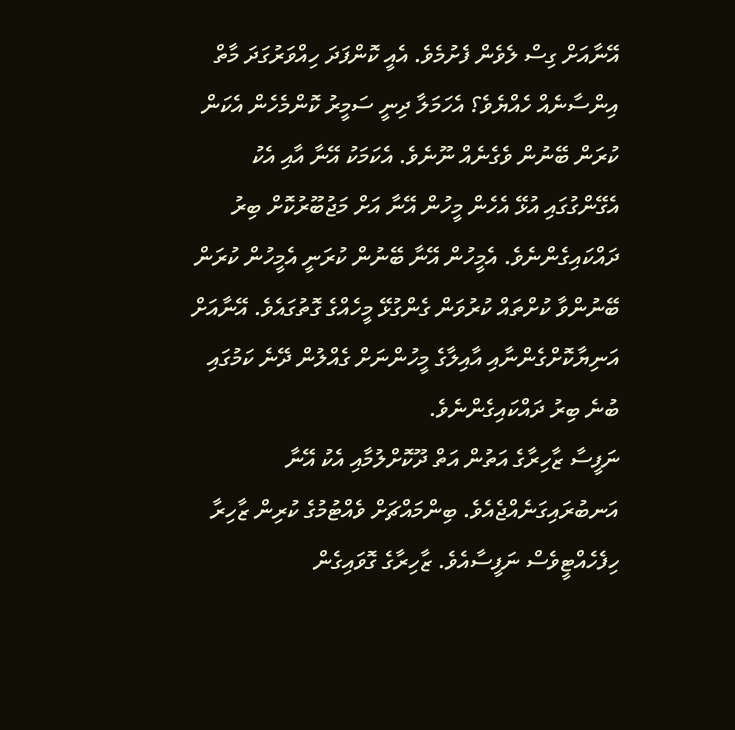އޭނާއަށް ގިސް ލެވެން ފެށުމެވެ. އެއީ ކޮންފަދަ ހިއްވަރުގަދަ މާތް އިންސާނެއް ހެއްޔެވެ؟ އެހަމަލާ ދިނީ ސަމީރު ކޮންމެހެން އެކަން ކުރަން ބޭނުން ވެގެނެއް ނޫނެވެ. އެކަމަކު އޭނާ އާއި އެކު އެގޭންގުގައި އުޅޭ އެހެން މީހުން އޭނާ އަށް މަޖުބޫރުކޮށް ބިރު ދައްކައިގެންނެވެ. އެމީހުން އޭނާ ބޭނުން ކުރަނީ އެމީހުން ކުރަން ބޭނުންވާ ކުށްތައް ކުރުވަން ގެންގުޅޭ މީހެއްގެ ގޮތުގައެވެ. އޭނާއަށް އަނިޔާކޮށްގެންނާއި އާއިލާގެ މީހުންނަށް ގެއްލުން ދޭނެ ކަމުގައި ބުނެ ބިރު ދައްކައިގެންނެވެ.
ނަފީސާ ޒާހިރާގެ އަތުން އަތް ދޫކޮށްލުމާއި އެކު އޭނާ އަނބުރައިގަނެއްޖެއެވެ. ބިންމައްޗަށް ވެއްޓުމުގެ ކުރިން ޒާހިރާ ހިފެހެއްޓީވެސް ނަފީސާއެވެ. ޒާހިރާގެ ގޮވައިގެން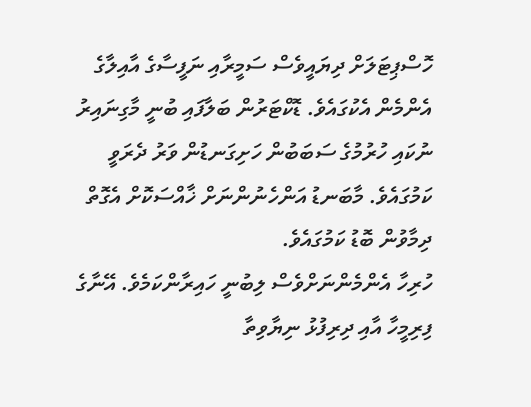ހޮސްޕިޓަލަށް ދިޔައީވެސް ސަމީރާއި ނަފީސާގެ އާއިލާގެ އެންމެން އެކުގައެވެ. ޑޮކްޓަރުން ބަލާފައި ބުނީ މާގިނައިރު ނުކައި ހުރުމުގެ ސަބަބުން ހަށިގަނޑުން ވަރު ދެރަވީ ކަމުގައެވެ. މާބަނޑު އަންހެނުންނަށް ޚާއްސަކޮށް އެގޮތް ދިމާވުން ބޮޑު ކަމުގައެވެ.
ހުރިހާ އެންމެންނަށްވެސް ލިބުނީ ހައިރާންކަމެވެ. އޭނާގެ ފިރިމީހާ އާއި ދިރިފުޅު ނިޔާވިތާ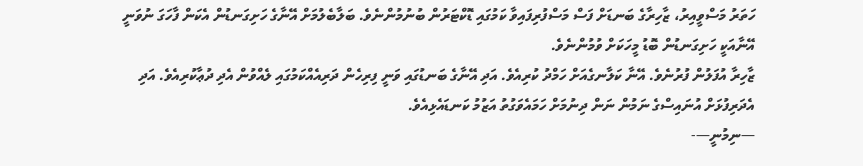ހަތަރު މަސްވީއިރު، ޒާހިރާގެ ބަނޑަށް ފަސް މަސްފުރިފައިވާ ކަމުގައި ޑޮކްޓަރުން ބުނުމުންނެވެ. ބަލާބެލުމަށް އޭނާގެ ހަށިގަނޑުން އެކަން ފާހަގަ ނުވަނީ އޭނާއަކީ ހަށިގަނޑުން ބޮޑު މީހަކަށް ވުމުންނެވެ.
ޒާހިރާ އުފަލުން ފުރުނެވެ. އޭނާ ކަލާނގެއަށް ހަމްދު ކުރިއެވެ. އަދި އޭނާގެ ބަނޑުގައި ވަނީ ފިރިހެން ދަރިއެއްކަމުގައި ލެއްވުން އެދި ދުޢާކުރިއެވެ. އަދި އެދަރިފުޅަށް އުނައިސްގެ ނަމުން ނަން ދިނުމަށް ހަމައެވަގުތު އަޒުމު ކަނޑައެޅިއެވެ.
—ނިމުނީ—-